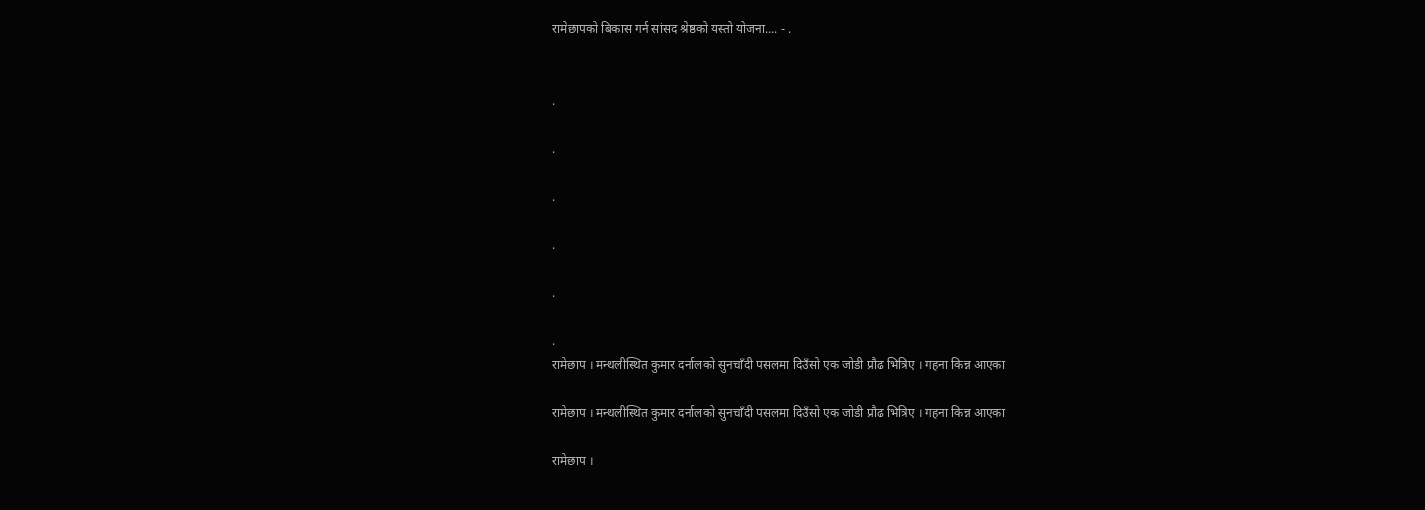रामेछापको बिकास गर्न सांसद श्रेष्ठको यस्तो योजना.... - .


.

.

.

.

.

.
रामेछाप । मन्थलीस्थित कुमार दर्नालको सुनचाँदी पसलमा दिउँसो एक जोडी प्रौढ भित्रिए । गहना किन्न आएका

रामेछाप । मन्थलीस्थित कुमार दर्नालको सुनचाँदी पसलमा दिउँसो एक जोडी प्रौढ भित्रिए । गहना किन्न आएका

रामेछाप ।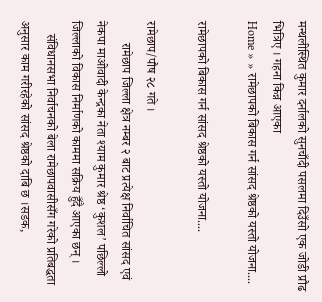मन्थलीस्थित कुमार दर्नालको सुनचाँदी पसलमा दिउँसो एक जोडी प्रौढ भित्रिए । गहना किन्न आएका
Home » » रामेछापको बिकास गर्न सांसद श्रेष्ठको यस्तो योजना....

रामेछापको बिकास गर्न सांसद श्रेष्ठको यस्तो योजना....

रामेछाप/पौष २८ गते ।
       रामेछाप जिल्ला क्षेत्र नम्बर २ बाट प्रत्येक्ष निर्वाचित सांसद एवं नेकपा माओवादी केन्द्रका नेता श्याम कुमार श्रेष्ठ ‘कुशल’ पछिल्लो जिल्लाको विकास निर्माणको काममा सक्रिय हुँदै आएका छन् ।
    संविधानसभा निर्वाचनको बेला रामेछापवासीसँग गरेको प्रतिबद्धता अनुसार काम गरीरहेको सांसद श्रेष्ठको दाबि छ ।सडक,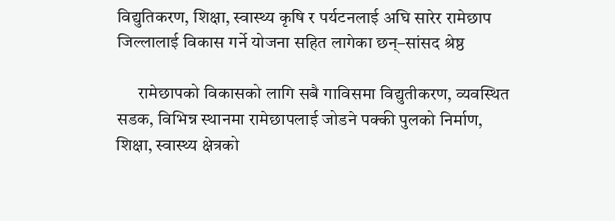विद्युतिकरण, शिक्षा, स्वास्थ्य कृषि र पर्यटनलाई अघि सारेर रामेछाप जिल्लालाई विकास गर्ने योजना सहित लागेका छन्–सांसद श्रेष्ठ

      रामेछापको विकासको लागि सबै गाविसमा विद्युतीकरण, व्यवस्थित सडक, विभिन्न स्थानमा रामेछापलाई जोडने पक्की पुलको निर्माण, शिक्षा, स्वास्थ्य क्षेत्रको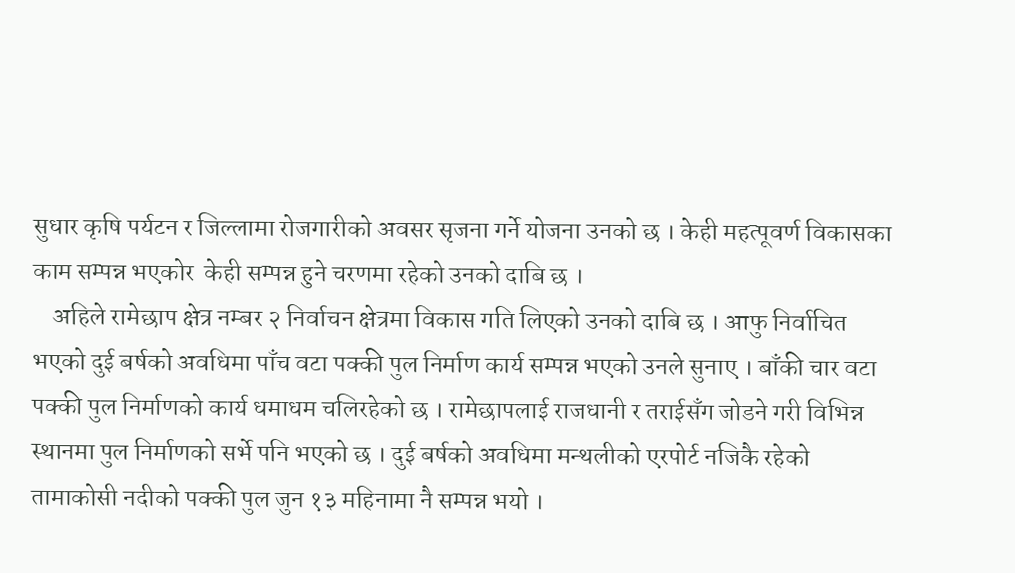सुधार कृषि पर्यटन र जिल्लामा रोजगारीको अवसर सृजना गर्ने योजना उनको छ । केही महत्पूवर्ण विकासका काम सम्पन्न भएकोर  केही सम्पन्न हुने चरणमा रहेको उनको दाबि छ ।
    अहिले रामेछाप क्षेत्र नम्बर २ निर्वाचन क्षेत्रमा विकास गति लिएको उनको दाबि छ । आफु निर्वाचित भएको दुई बर्षको अवधिमा पाँच वटा पक्की पुल निर्माण कार्य सम्पन्न भएको उनले सुनाए । बाँकी चार वटा पक्की पुल निर्माणको कार्य धमाधम चलिरहेको छ । रामेछापलाई राजधानी र तराईसँग जोडने गरी विभिन्न स्थानमा पुल निर्माणको सर्भे पनि भएको छ । दुई बर्षको अवधिमा मन्थलीको एरपोर्ट नजिकै रहेको तामाकोसी नदीको पक्की पुल जुन १३ महिनामा नै सम्पन्न भयो ।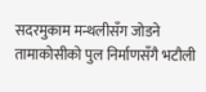सदरमुकाम मन्थलीसँग जोडने तामाकोसीको पुल निर्माणसँगै भटौली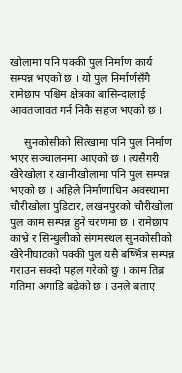खोलामा पनि पक्की पुल निर्माण कार्य सम्पन्न भएको छ । यो पुल निर्मार्णसँगै रामेछाप पश्चिम क्षेत्रका बासिन्दालाई आवतजावत गर्न निकै सहज भएको छ ।

     सुनकोसीको सित्खामा पनि पुल निर्माण भएर सञ्चालनमा आएको छ । त्यसैगरी खैरेखोला र खानीखोलामा पनि पुल सम्पन्न भएको छ । अहिले निर्माणाधिन अवस्थामा चौरीखोला पुडिटार, लखनपुरको चौरीखोला पुल काम सम्पन्न हुने चरणमा छ । रामेछाप काभ्रे र सिन्धुलीको संगमस्थल सुनकोसीको खैरेनीघाटको पक्की पुल यसै बर्ष्भित्र सम्पन्न गराउन सक्दो पहल गरेको छु । काम तिब्र गतिमा अगाडि बढेको छ । उनले बताए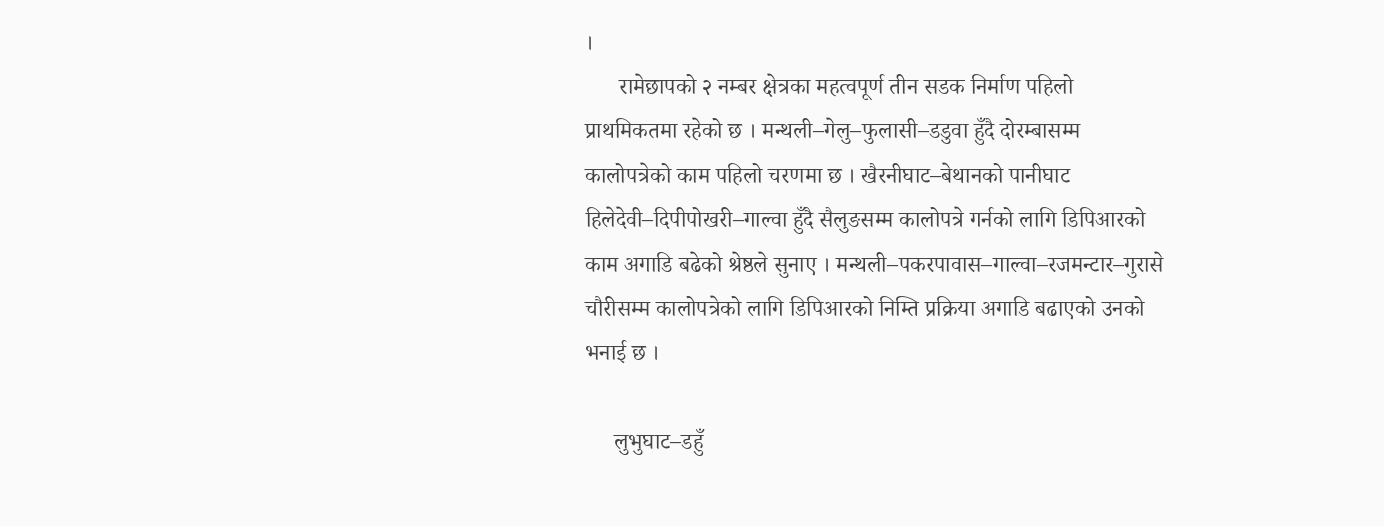।
      रामेछापको २ नम्बर क्षेत्रका महत्वपूर्ण तीन सडक निर्माण पहिलो  प्राथमिकतमा रहेको छ । मन्थली–गेलु–फुलासी–डडुवा हुँदै दोरम्बासम्म कालोपत्रेको काम पहिलो चरणमा छ । खैरनीघाट–बेथानको पानीघाट हिलेदेवी–दिपीपोखरी–गाल्वा हुँदै सैलुङसम्म कालोपत्रे गर्नको लागि डिपिआरको काम अगाडि बढेको श्रेष्ठले सुनाए । मन्थली–पकरपावास–गाल्वा–रजमन्टार–गुरासे चौरीसम्म कालोपत्रेको लागि डिपिआरको निम्ति प्रक्रिया अगाडि बढाएको उनको भनाई छ ।

     लुभुघाट–डहुँ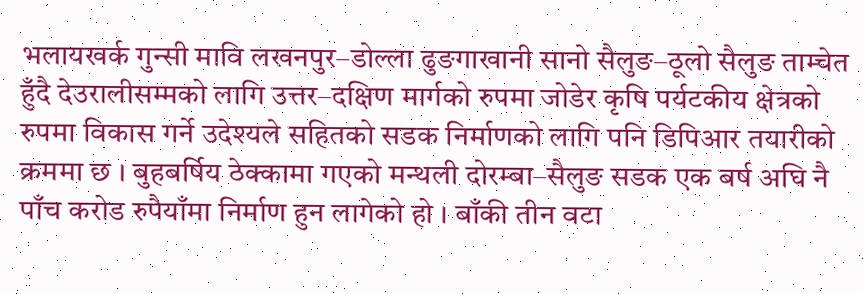भलायखर्क गुन्सी मावि लखनपुर–डोल्ला ढुङगाखानी सानो सैलुङ–ठूलो सैलुङ ताम्चेत हुँदै देउरालीसम्मको लागि उत्तर–दक्षिण मार्गको रुपमा जोडेर कृषि पर्यटकीय क्षेत्रको रुपमा विकास गर्ने उदेश्यले सहितको सडक निर्माणको लागि पनि डिपिआर तयारीको क्रममा छ । बुहबर्षिय ठेक्कामा गएको मन्थली दोरम्बा–सैलुङ सडक एक बर्ष अघि नै पाँच करोड रुपैयाँमा निर्माण हुन लागेको हो । बाँकी तीन वटा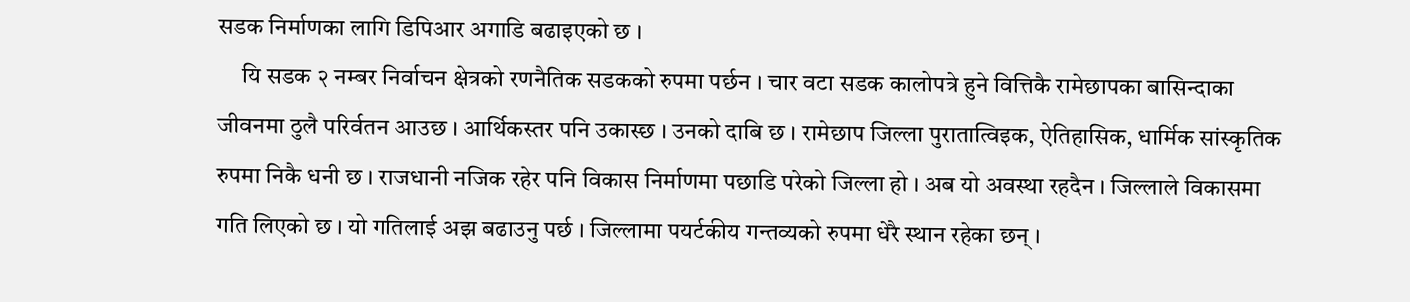सडक निर्माणका लागि डिपिआर अगाडि बढाइएको छ ।
     यि सडक २ नम्बर निर्वाचन क्षेत्रको रणनैतिक सडकको रुपमा पर्छन । चार वटा सडक कालोपत्रे हुने वित्तिकै रामेछापका बासिन्दाका जीवनमा ठुलै परिर्वतन आउछ । आर्थिकस्तर पनि उकास्छ । उनको दाबि छ । रामेछाप जिल्ला पुरातात्विइक, ऐतिहासिक, धार्मिक सांस्कृतिक रुपमा निकै धनी छ । राजधानी नजिक रहेर पनि विकास निर्माणमा पछाडि परेको जिल्ला हो । अब यो अवस्था रहदैन । जिल्लाले विकासमा गति लिएको छ । यो गतिलाई अझ बढाउनु पर्छ । जिल्लामा पयर्टकीय गन्तव्यको रुपमा धेरै स्थान रहेका छन् ।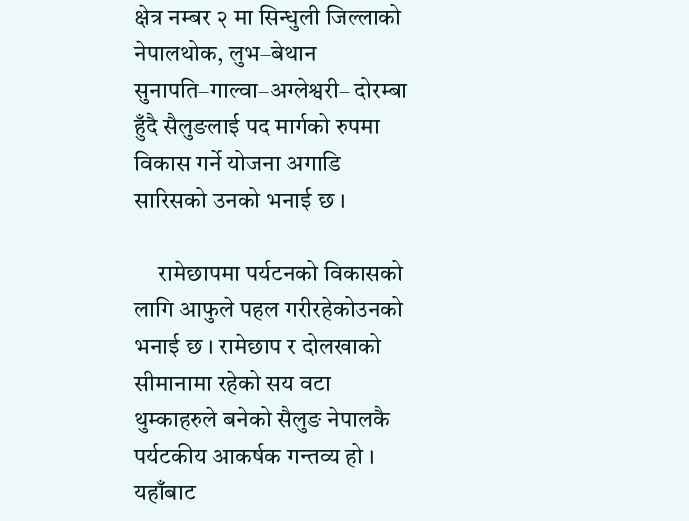क्षेत्र नम्बर २ मा सिन्धुली जिल्लाको नेपालथोक, लुभ–बेथान सुनापति–गाल्वा–अग्लेश्वरी– दोरम्बा हुँदै सैलुङलाई पद मार्गको रुपमा विकास गर्ने योजना अगाडि सारिसको उनको भनाई छ ।

     रामेछापमा पर्यटनको विकासको लागि आफुले पहल गरीरहेकोउनको भनाई छ । रामेछाप र दोलखाको सीमानामा रहेको सय वटा थुम्काहरुले बनेको सैलुङ नेपालकै पर्यटकीय आकर्षक गन्तव्य हो । यहाँबाट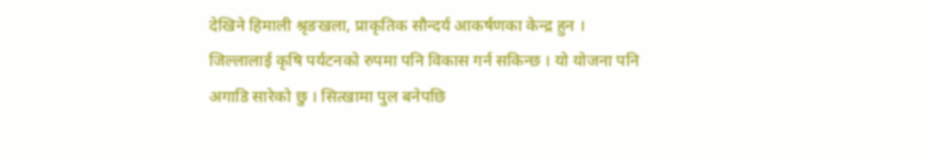देखिने हिमाली श्रृङखला, प्राकृतिक सौन्दर्य आकर्षणका केन्द्र हुन । जिल्लालाई कृषि पर्यटनको रुपमा पनि विकास गर्न सकिन्छ । यो योजना पनि अगाडि सारेको छु । सित्खामा पुल बनेपछि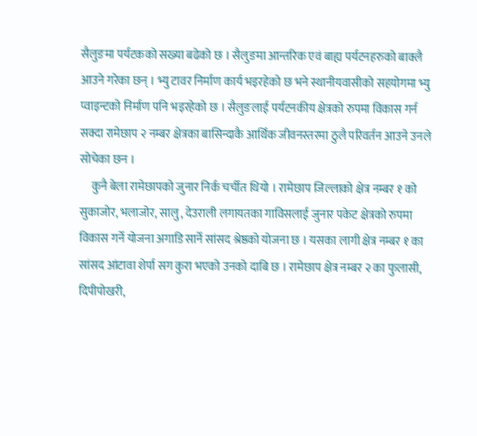सैलुङमा पर्यटकको सख्या बढेको छ । सैलुङमा आन्तरिक एवं बाह्य पर्यटनहरुको बाक्लै आउने गरेका छन् । भ्यु टावर निर्माण कार्य भइरहेको छ भने स्थानीयवासीको सहयोगमा भ्यु प्वाइन्टको निर्माण पनि भइरहेको छ । सैलुङलाई पर्यटनकीय क्षेत्रको रुपमा विकास गर्न सक्दा रामेछाप २ नम्बर क्षेत्रका बासिन्दाकै आर्थिक जीवनस्तरमा ठुलै परिवर्तन आउने उनले सोचेका छन ।
     कुनै बेला रामेछापको जुनार निर्क चर्चीत थियो । रामेछाप जिल्लाको क्षेत्र नम्बर १ को सुकाजोर, भलाजोर, सालु, देउराली लगायतका गाविसलाई जुनार पकेट क्षेत्रको रुपमा विकास गर्ने योजना अगाडि सार्ने सांसद श्रेष्ठको योजना छ । यसका लागी क्षेत्र नम्बर १ का सांसद आंटावा शेर्पा सग कुरा भएको उनको दाबि छ । रामेछाप क्षेत्र नम्बर २ का फुलासी, दिपीपोखरी,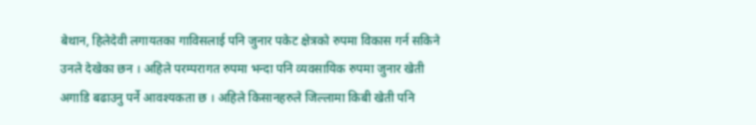बेथान, हिलेदेवी लगायतका गाविसलाई पनि जुनार पकेट क्षेत्रको रुपमा विकास गर्न सकिने उनले देखेका छन । अहिले परम्परागत रुपमा भन्दा पनि व्यवसायिक रुपमा जुनार खेती अगाडि बढाउनु पर्ने आवश्यकता छ । अहिले किसानहरुले जिल्लामा किबी खेती पनि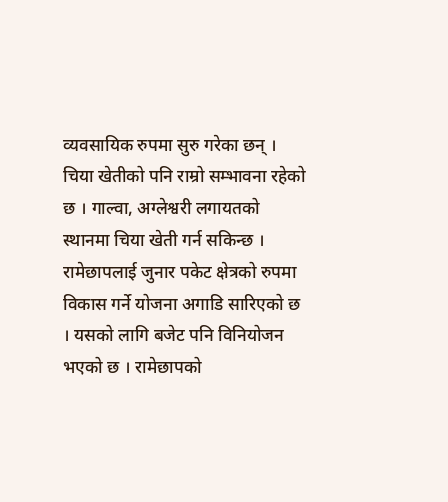व्यवसायिक रुपमा सुरु गरेका छन् । चिया खेतीको पनि राम्रो सम्भावना रहेको छ । गाल्वा, अग्लेश्वरी लगायतको स्थानमा चिया खेती गर्न सकिन्छ । रामेछापलाई जुनार पकेट क्षेत्रको रुपमा विकास गर्ने योजना अगाडि सारिएको छ । यसको लागि बजेट पनि विनियोजन भएको छ । रामेछापको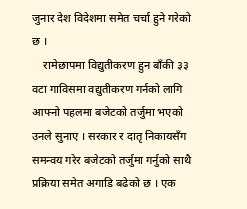जुनार देश विदेशमा समेत चर्चा हुने गरेको छ ।
    रामेछापमा विद्युतीकरण हुन बाँकी ३३ वटा गाविसमा वद्युतीकरण गर्नको लागि आफ्नो पहलमा बजेटको तर्जुमा भएको उनले सुनाए । सरकार र दातृ निकायसँग समन्वय गरेर बजेटको तर्जुमा गर्नुको साथै प्रक्रिया समेत अगाडि बढेको छ । एक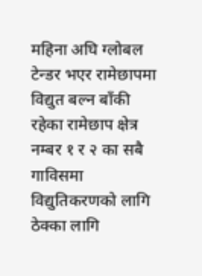महिना अघि ग्लोबल टेन्डर भएर रामेछापमा विद्युत बल्न बाँकी रहेका रामेछाप क्षेत्र नम्बर १ र २ का सबै गाविसमा विद्युतिकरणको लागि ठेक्का लागि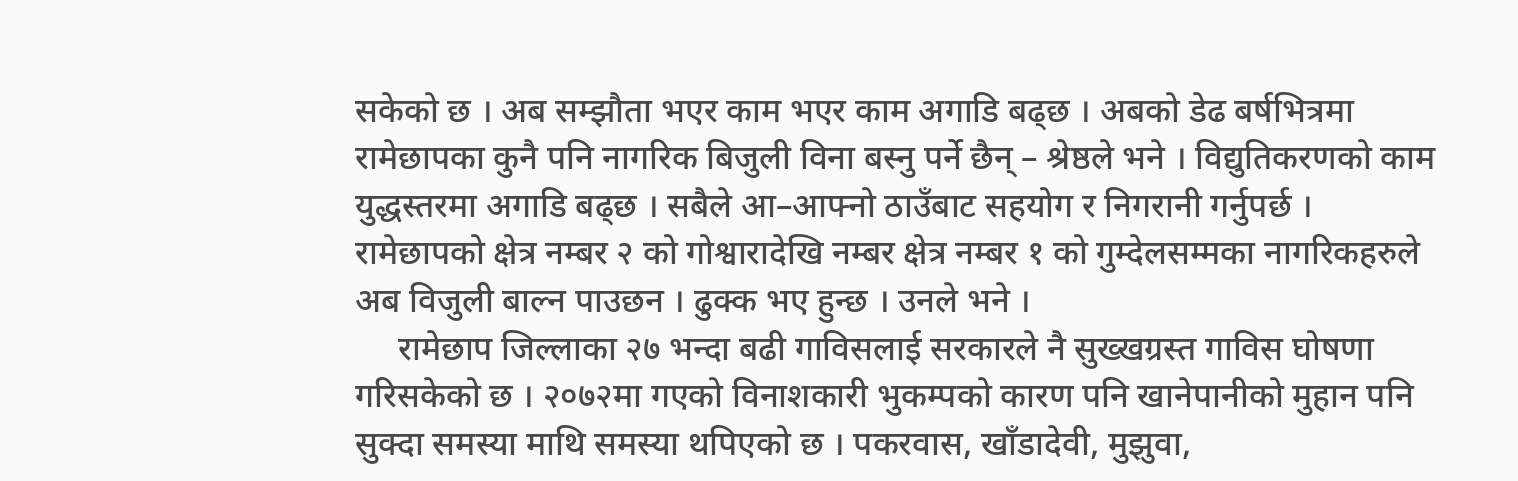सकेको छ । अब सम्झौता भएर काम भएर काम अगाडि बढ्छ । अबको डेढ बर्षभित्रमा रामेछापका कुनै पनि नागरिक बिजुली विना बस्नु पर्ने छैन् – श्रेष्ठले भने । विद्युतिकरणको काम युद्धस्तरमा अगाडि बढ्छ । सबैले आ–आफ्नो ठाउँबाट सहयोग र निगरानी गर्नुपर्छ । रामेछापको क्षेत्र नम्बर २ को गोश्वारादेखि नम्बर क्षेत्र नम्बर १ को गुम्देलसम्मका नागरिकहरुले अब विजुली बाल्न पाउछन । ढुक्क भए हुन्छ । उनले भने ।
     रामेछाप जिल्लाका २७ भन्दा बढी गाविसलाई सरकारले नै सुख्खग्रस्त गाविस घोषणा गरिसकेको छ । २०७२मा गएको विनाशकारी भुकम्पको कारण पनि खानेपानीको मुहान पनि सुक्दा समस्या माथि समस्या थपिएको छ । पकरवास, खाँडादेवी, मुझुवा,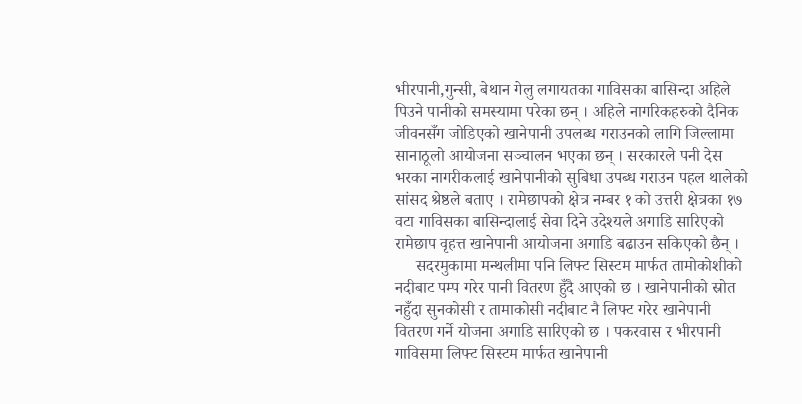भीरपानी,गुन्सी, बेथान गेलु लगायतका गाविसका बासिन्दा अहिले पिउने पानीको समस्यामा परेका छन् । अहिले नागरिकहरुको दैनिक जीवनसँग जोडिएको खानेपानी उपलब्ध गराउनको लागि जिल्लामा सानाठूलो आयोजना सञ्चालन भएका छन् । सरकारले पनी देस भरका नागरीकलाई खानेपानीको सुबिधा उपब्ध गराउन पहल थालेको सांसद श्रेष्ठले बताए । रामेछापको क्षेत्र नम्बर १ को उत्तरी क्षेत्रका १७ वटा गाविसका बासिन्दालाई सेवा दिने उदेश्यले अगाडि सारिएको रामेछाप वृहत्त खानेपानी आयोजना अगाडि बढाउन सकिएको छैन् ।
     सदरमुकामा मन्थलीमा पनि लिफ्ट सिस्टम मार्फत तामोकोशीको नदीबाट पम्प गरेर पानी वितरण हुँदै आएको छ । खानेपानीको स्रोत नहुँदा सुनकोसी र तामाकोसी नदीबाट नै लिफ्ट गरेर खानेपानी वितरण गर्ने योजना अगाडि सारिएको छ । पकरवास र भीरपानी गाविसमा लिफ्ट सिस्टम मार्फत खानेपानी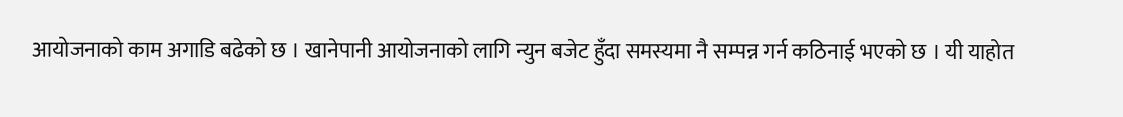आयोजनाको काम अगाडि बढेको छ । खानेपानी आयोजनाको लागि न्युन बजेट हुँदा समस्यमा नै सम्पन्न गर्न कठिनाई भएको छ । यी याहोत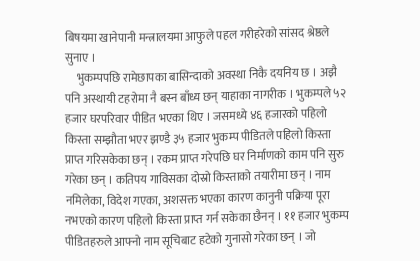बिषयमा खानेपानी मन्त्रालयमा आफुले पहल गरीहरेको सांसद श्रेष्ठले सुनाए ।
     भुकम्पपछि रामेछापका बासिन्दाको अवस्था निकै दयनिय छ । अझै पनि अस्थायी टहरोमा नै बस्न बाँध्य छन् याहाका नागरीक । भुकम्पले ५२ हजार घरपरिवार पीडित भएका थिए । जसमध्ये ४६ हजारको पहिलो किस्ता सम्झौता भएर झण्डै ३५ हजार भुकम्प पीडितले पहिलो किस्ता प्राप्त गरिसकेका छन् । रकम प्राप्त गरेपछि घर निर्माणको काम पनि सुरु गरेका छन् । कतिपय गाविसका दोस्रो किस्ताको तयारीमा छन् । नाम नमिलेका, विदेश गएका, अशसक्त भएका कारण कानुनी पक्रिया पूरा नभएको कारण पहिलो किस्ता प्राप्त गर्न सकेका छैनन् । ११ हजार भुकम्प पीडितहरुले आफ्नो नाम सूचिबाट हटेको गुनासो गरेका छन् । जो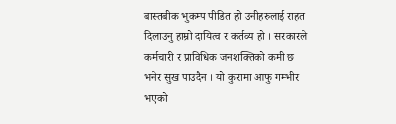बास्तबीक भुकम्प पीडित हो उनीहरुलाई राहत दिलाउनु हाम्रो दायित्व र कर्तव्य हो । सरकारले कर्मचारी र प्राविधिक जनशक्तिको कमी छ भनेर सुख पाउदैन । यो कुरामा आफु गम्भीर भएको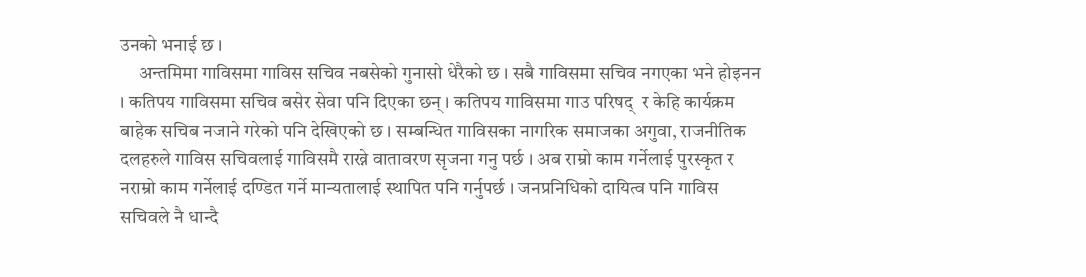उनको भनाई छ ।
     अन्तमिमा गाविसमा गाविस सचिव नबसेको गुनासो धेरैको छ । सबै गाविसमा सचिव नगएका भने होइनन । कतिपय गाविसमा सचिव बसेर सेवा पनि दिएका छन् । कतिपय गाविसमा गाउ परिषद्  र केहि कार्यक्रम बाहेक सचिब नजाने गरेको पनि देखिएको छ । सम्बन्धित गाविसका नागरिक समाजका अगुवा, राजनीतिक दलहरुले गाविस सचिवलाई गाविसमै राख्ने वातावरण सृजना गनु पर्छ । अब राम्रो काम गर्नेलाई पुरस्कृत र नराम्रो काम गर्नेलाई दण्डित गर्ने मान्यतालाई स्थापित पनि गर्नुपर्छ । जनप्रनिधिको दायित्व पनि गाविस सचिवले नै धान्दै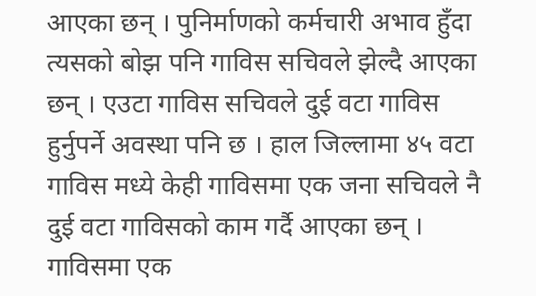आएका छन् । पुनिर्माणको कर्मचारी अभाव हुँदा त्यसको बोझ पनि गाविस सचिवले झेल्दै आएका छन् । एउटा गाविस सचिवले दुई वटा गाविस हुर्नुपर्ने अवस्था पनि छ । हाल जिल्लामा ४५ वटा गाविस मध्ये केही गाविसमा एक जना सचिवले नै दुई वटा गाविसको काम गर्दै आएका छन् । गाविसमा एक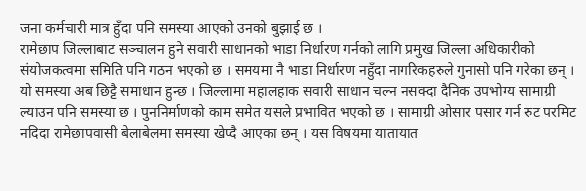जना कर्मचारी मात्र हुँदा पनि समस्या आएको उनको बुझाई छ ।
रामेछाप जिल्लाबाट सञ्चालन हुने सवारी साधानको भाडा निर्धारण गर्नको लागि प्रमुख जिल्ला अधिकारीको संयोजकत्वमा समिति पनि गठन भएको छ । समयमा नै भाडा निर्धारण नहुँदा नागरिकहरुले गुनासो पनि गरेका छन् । यो समस्या अब छिट्टै समाधान हुन्छ । जिल्लामा महालहाक सवारी साधान चल्न नसक्दा दैनिक उपभोग्य सामाग्री ल्याउन पनि समस्या छ । पुननिर्माणको काम समेत यसले प्रभावित भएको छ । सामाग्री ओसार पसार गर्न रुट परमिट नदिदा रामेछापवासी बेलाबेलमा समस्या खेप्दै आएका छन् । यस विषयमा यातायात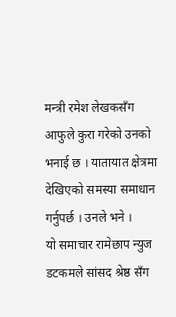मन्त्री रमेश लेखकसँग आफुले कुरा गरेको उनको भनाई छ । यातायात क्षेत्रमा देखिएको समस्या समाधान गर्नुपर्छ । उनले भने ।
यो समाचार रामेछाप न्युज डटकमले सांसद श्रेष्ठ सँग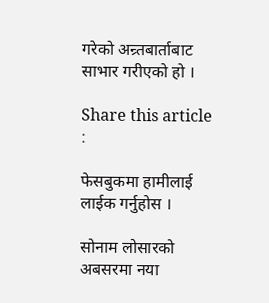गरेको अन्र्तबार्ताबाट साभार गरीएको हो ।

Share this article :

फेसबुकमा हामीलाई लाईक गर्नुहोस ।

सोनाम लोसारको अबसरमा नया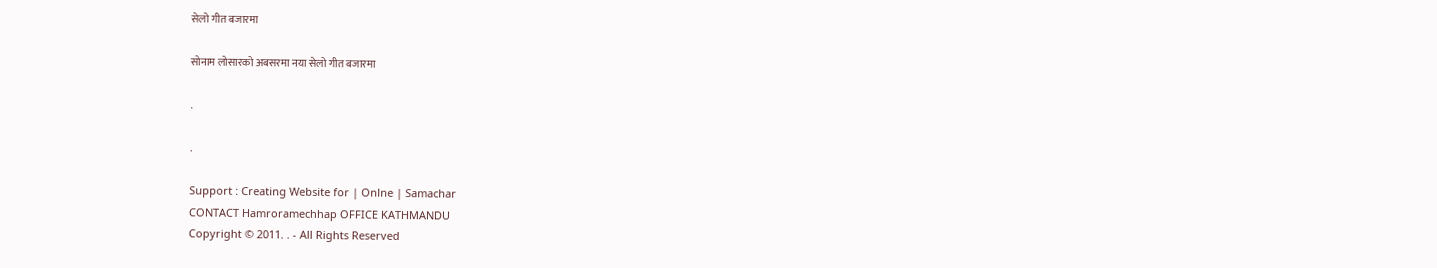सेलो गीत बजारमा

सोनाम लोसारको अबसरमा नया सेलो गीत बजारमा

.

.

Support : Creating Website for | Onlne | Samachar
CONTACT Hamroramechhap OFFICE KATHMANDU
Copyright © 2011. . - All Rights Reserved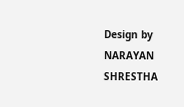Design by NARAYAN SHRESTHA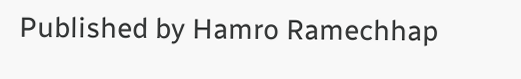Published by Hamro Ramechhap